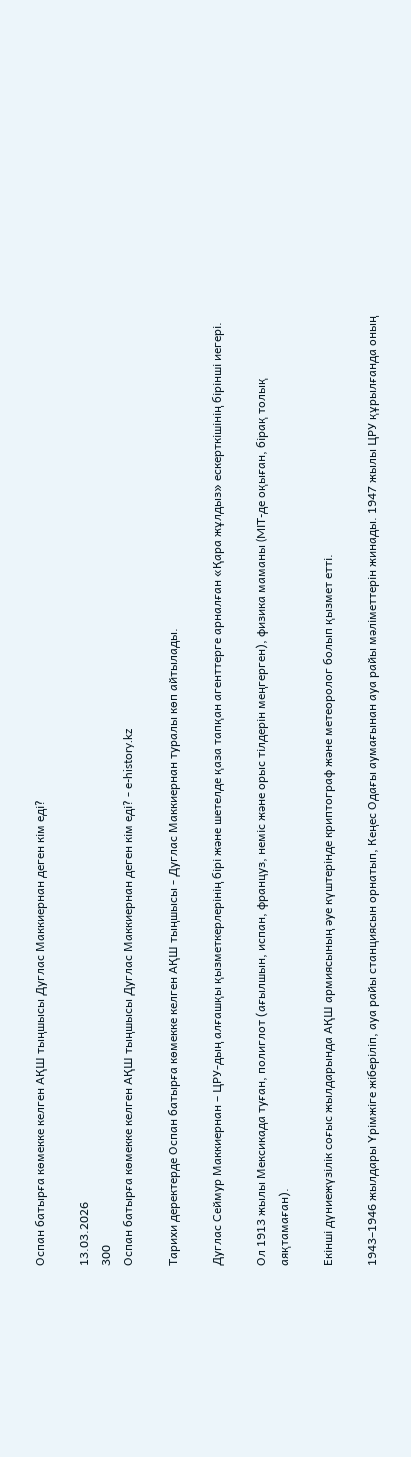Оспан батырға көмекке келген АҚШ тыңшысы Дуглас Маккиернан деген кім еді?

13.03.2026
300
Оспан батырға көмекке келген АҚШ тыңшысы Дуглас Маккиернан деген кім еді? - e-history.kz

Тарихи деректерде Оспан батырға көмекке келген АҚШ тыңшысы - Дуглас Маккиернан туралы көп айтылады.

Дуглас Сеймур Маккиернан – ЦРУ-дың алғашқы қызметкерлерінің бірі және шетелде қаза тапқан агенттерге арналған «Қара жұлдыз» ескерткішінің бірінші иегері.

Ол 1913 жылы Мексикада туған, полиглот (ағылшын, испан, француз, неміс және орыс тілдерін меңгерген), физика маманы (MIT-де оқыған, бірақ толық аяқтамаған).

Екінші дүниежүзілік соғыс жылдарында АҚШ армиясының әуе күштерінде криптограф және метеоролог болып қызмет етті.

1943–1946 жылдары Үрімжіге жіберіліп, ауа райы станциясын орнатып, Кеңес Одағы аумағынан ауа райы мәліметтерін жинады. 1947 жылы ЦРУ құрылғанда оның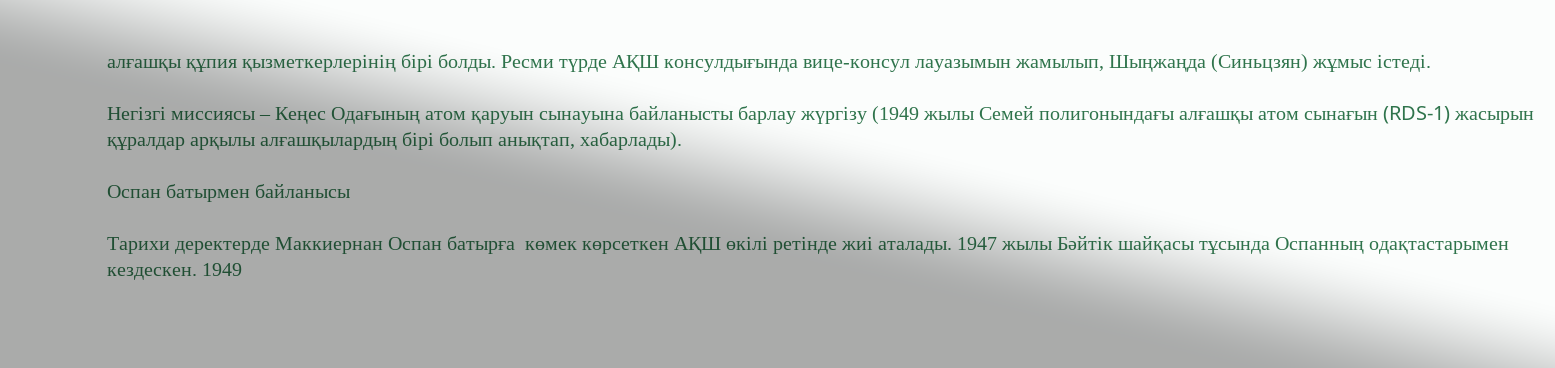алғашқы құпия қызметкерлерінің бірі болды. Ресми түрде АҚШ консулдығында вице-консул лауазымын жамылып, Шыңжаңда (Синьцзян) жұмыс істеді.

Негізгі миссиясы – Кеңес Одағының атом қаруын сынауына байланысты барлау жүргізу (1949 жылы Семей полигонындағы алғашқы атом сынағын (RDS-1) жасырын құралдар арқылы алғашқылардың бірі болып анықтап, хабарлады).

Оспан батырмен байланысы

Тарихи деректерде Маккиернан Оспан батырға  көмек көрсеткен АҚШ өкілі ретінде жиі аталады. 1947 жылы Бәйтік шайқасы тұсында Оспанның одақтастарымен кездескен. 1949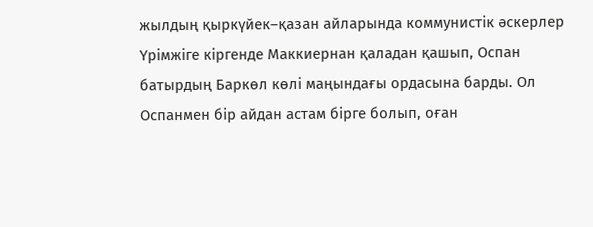жылдың қыркүйек–қазан айларында коммунистік әскерлер Үрімжіге кіргенде Маккиернан қаладан қашып, Оспан батырдың Баркөл көлі маңындағы ордасына барды. Ол Оспанмен бір айдан астам бірге болып, оған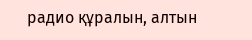радио құралын, алтын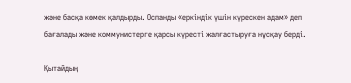және басқа көмек қалдырды. Оспанды «еркіндік үшін күрескен адам» деп бағалады және коммунистерге қарсы күресті жалғастыруға нұсқау берді.

Қытайдың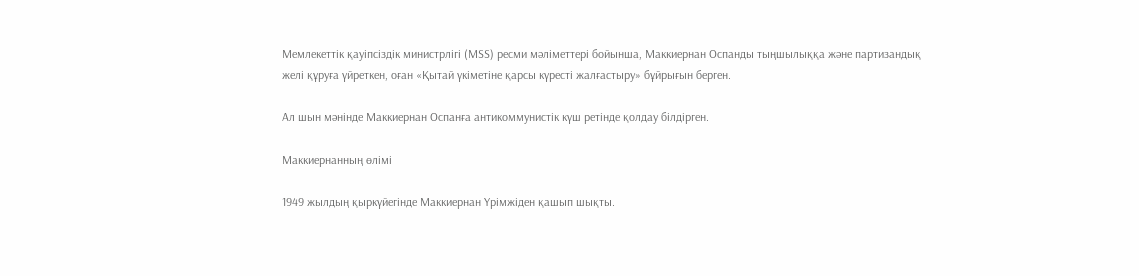Мемлекеттік қауіпсіздік министрлігі (MSS) ресми мәліметтері бойынша, Маккиернан Оспанды тыңшылыққа және партизандық желі құруға үйреткен, оған «Қытай үкіметіне қарсы күресті жалғастыру» бұйрығын берген.

Ал шын мәнінде Маккиернан Оспанға антикоммунистік күш ретінде қолдау білдірген.

Маккиернанның өлімі

1949 жылдың қыркүйегінде Маккиернан Үрімжіден қашып шықты.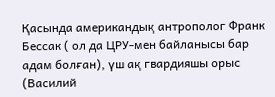Қасында американдық антрополог Франк Бессак ( ол да ЦРУ-мен байланысы бар адам болған), үш ақ гвардияшы орыс (Василий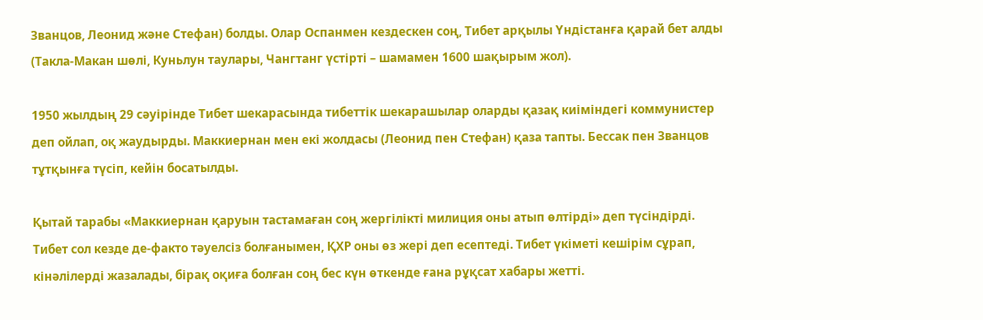Званцов, Леонид және Стефан) болды. Олар Оспанмен кездескен соң, Тибет арқылы Үндістанға қарай бет алды (Такла-Макан шөлі, Куньлун таулары, Чангтанг үстірті – шамамен 1600 шақырым жол).

1950 жылдың 29 сәуірінде Тибет шекарасында тибеттік шекарашылар оларды қазақ киіміндегі коммунистер деп ойлап, оқ жаудырды. Маккиернан мен екі жолдасы (Леонид пен Стефан) қаза тапты. Бессак пен Званцов тұтқынға түсіп, кейін босатылды.

Қытай тарабы «Маккиернан қаруын тастамаған соң жергілікті милиция оны атып өлтірді» деп түсіндірді. Тибет сол кезде де-факто тәуелсіз болғанымен, ҚХР оны өз жері деп есептеді. Тибет үкіметі кешірім сұрап, кінәлілерді жазалады, бірақ оқиға болған соң бес күн өткенде ғана рұқсат хабары жетті.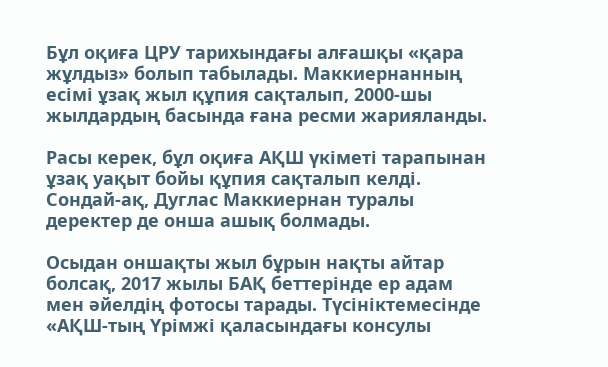Бұл оқиға ЦРУ тарихындағы алғашқы «қара жұлдыз» болып табылады. Маккиернанның есімі ұзақ жыл құпия сақталып, 2000-шы жылдардың басында ғана ресми жарияланды.

Расы керек, бұл оқиға АҚШ үкіметі тарапынан ұзақ уақыт бойы құпия сақталып келді. Сондай-ақ, Дуглас Маккиернан туралы деректер де онша ашық болмады.

Осыдан оншақты жыл бұрын нақты айтар болсақ, 2017 жылы БАҚ беттерінде ер адам мен әйелдің фотосы тарады. Түсініктемесінде «АҚШ-тың Үрімжі қаласындағы консулы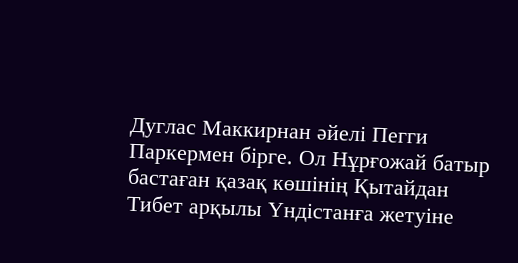Дуглас Маккирнан әйелі Пегги Паркермен бірге. Ол Нұрғожай батыр бастаған қазақ көшінің Қытайдан Тибет арқылы Үндістанға жетуіне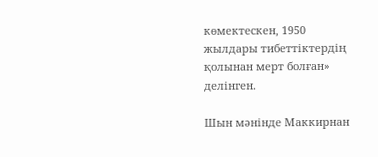көмектескен, 1950 жылдары тибеттіктердің қолынан мерт болған» делінген.

Шын мәнінде Маккирнан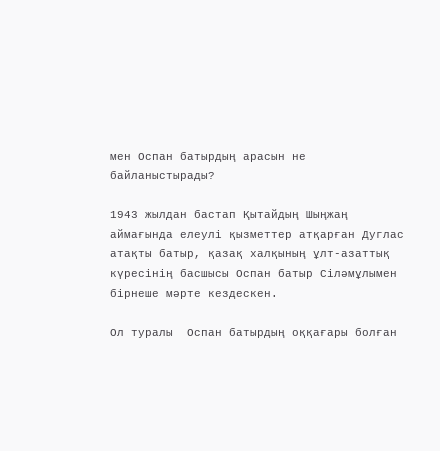мен Оспан батырдың арасын не байланыстырады?

1943 жылдан бастап Қытайдың Шыңжаң аймағында елеулі қызметтер атқарған Дуглас атақты батыр, қазақ халқының ұлт-азаттық күресінің басшысы Оспан батыр Сіләмұлымен бірнеше мәрте кездескен.

Ол туралы  Оспан батырдың оққағары болған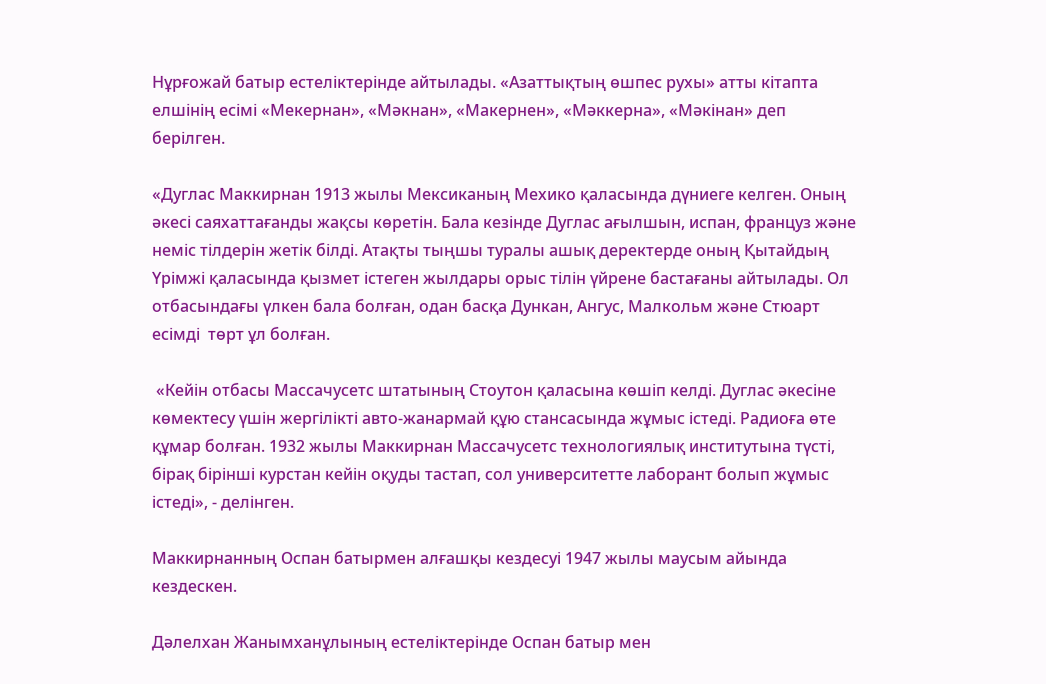Нұрғожай батыр естеліктерінде айтылады. «Азаттықтың өшпес рухы» атты кітапта елшінің есімі «Мекернан», «Мәкнан», «Макернен», «Мәккерна», «Мәкінан» деп берілген.

«Дуглас Маккирнан 1913 жылы Мексиканың Мехико қаласында дүниеге келген. Оның әкесі саяхаттағанды жақсы көретін. Бала кезінде Дуглас ағылшын, испан, француз және неміс тілдерін жетік білді. Атақты тыңшы туралы ашық деректерде оның Қытайдың Үрімжі қаласында қызмет істеген жылдары орыс тілін үйрене бастағаны айтылады. Ол отбасындағы үлкен бала болған, одан басқа Дункан, Ангус, Малкольм және Стюарт есімді  төрт ұл болған.

 «Кейін отбасы Массачусетс штатының Стоутон қаласына көшіп келді. Дуглас әкесіне көмектесу үшін жергілікті авто-жанармай құю стансасында жұмыс істеді. Радиоға өте құмар болған. 1932 жылы Маккирнан Массачусетс технологиялық институтына түсті, бірақ бірінші курстан кейін оқуды тастап, сол университетте лаборант болып жұмыс істеді», - делінген.

Маккирнанның Оспан батырмен алғашқы кездесуі 1947 жылы маусым айында кездескен.

Дәлелхан Жанымханұлының естеліктерінде Оспан батыр мен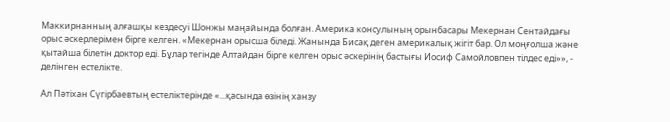Маккирнанның алғашқы кездесуі Шонжы маңайында болған. Америка консулының орынбасары Мекернан Сентайдағы орыс әскерлерімен бірге келген. «Мекернан орысша біледі. Жанында Бисақ деген америкалық жігіт бар. Ол моңғолша және қытайша білетін доктор еді. Бұлар тегінде Алтайдан бірге келген орыс әскерінің бастығы Иосиф Самойловпен тілдес еді»», - делінген естелікте.

Ал Пәтіхан Сүгірбаевтың естеліктерінде «...қасында өзінің ханзу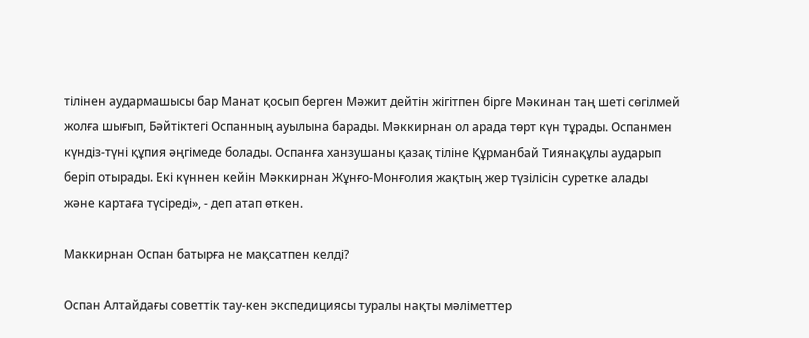тілінен аудармашысы бар Манат қосып берген Мәжит дейтін жігітпен бірге Мәкинан таң шеті сөгілмей жолға шығып, Бәйтіктегі Оспанның ауылына барады. Мәккирнан ол арада төрт күн тұрады. Оспанмен күндіз-түні құпия әңгімеде болады. Оспанға ханзушаны қазақ тіліне Құрманбай Тиянақұлы аударып беріп отырады. Екі күннен кейін Мәккирнан Жұнғо-Монғолия жақтың жер түзілісін суретке алады және картаға түсіреді», - деп атап өткен.

Маккирнан Оспан батырға не мақсатпен келді?

Оспан Алтайдағы советтік тау-кен экспедициясы туралы нақты мәліметтер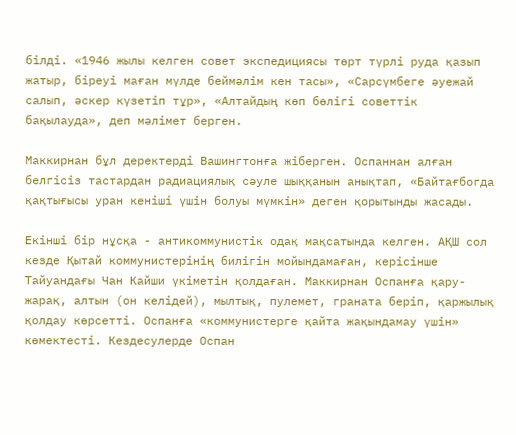білді. «1946 жылы келген совет экспедициясы төрт түрлі руда қазып жатыр, біреуі маған мүлде беймәлім кен тасы», «Сарсүмбеге әуежай салып, әскер күзетіп тұр», «Алтайдың көп бөлігі советтік бақылауда», деп мәлімет берген.

Маккирнан бұл деректерді Вашингтонға жіберген. Оспаннан алған белгісіз тастардан радиациялық сәуле шыққанын анықтап, «Байтағбогда қақтығысы уран кеніші үшін болуы мүмкін» деген қорытынды жасады.

Екінші бір нұсқа - антикоммунистік одақ мақсатында келген. АҚШ сол кезде Қытай коммунистерінің билігін мойындамаған, керісінше Тайуандағы Чан Кайши үкіметін қолдаған. Маккирнан Оспанға қару-жарақ, алтын (он келідей), мылтық, пулемет, граната беріп, қаржылық қолдау көрсетті. Оспанға «коммунистерге қайта жақындамау үшін» көмектесті. Кездесулерде Оспан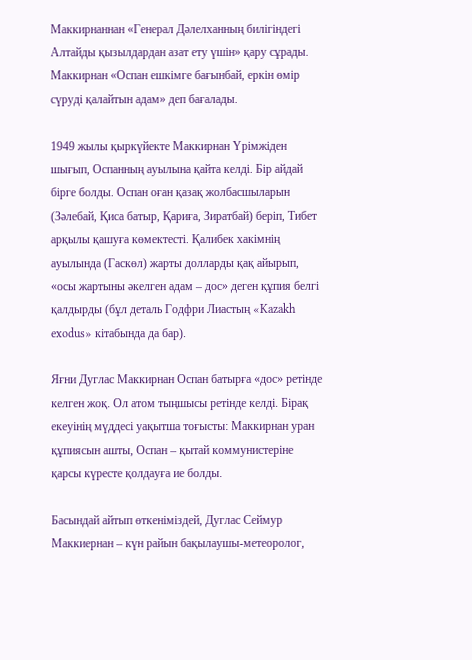Маккирнаннан «Генерал Дәлелханның билігіндегі Алтайды қызылдардан азат ету үшін» қару сұрады. Маккирнан «Оспан ешкімге бағынбай, еркін өмір сүруді қалайтын адам» деп бағалады.

1949 жылы қыркүйекте Маккирнан Үрімжіден шығып, Оспанның ауылына қайта келді. Бір айдай бірге болды. Оспан оған қазақ жолбасшыларын (Зәлебай, Қиса батыр, Қариға, Зиратбай) беріп, Тибет арқылы қашуға көмектесті. Қалибек хакімнің ауылында (Гаскөл) жарты долларды қақ айырып, «осы жартыны әкелген адам – дос» деген құпия белгі қалдырды (бұл деталь Годфри Лиастың «Kazakh exodus» кітабында да бар).

Яғни Дуглас Маккирнан Оспан батырға «дос» ретінде келген жоқ. Ол атом тыңшысы ретінде келді. Бірақ екеуінің мүддесі уақытша тоғысты: Маккирнан уран құпиясын ашты, Оспан – қытай коммунистеріне қарсы күресте қолдауға ие болды.

Басындай айтып өткеніміздей, Дуглас Сеймур Маккиернан – күн райын бақылаушы-метеоролог,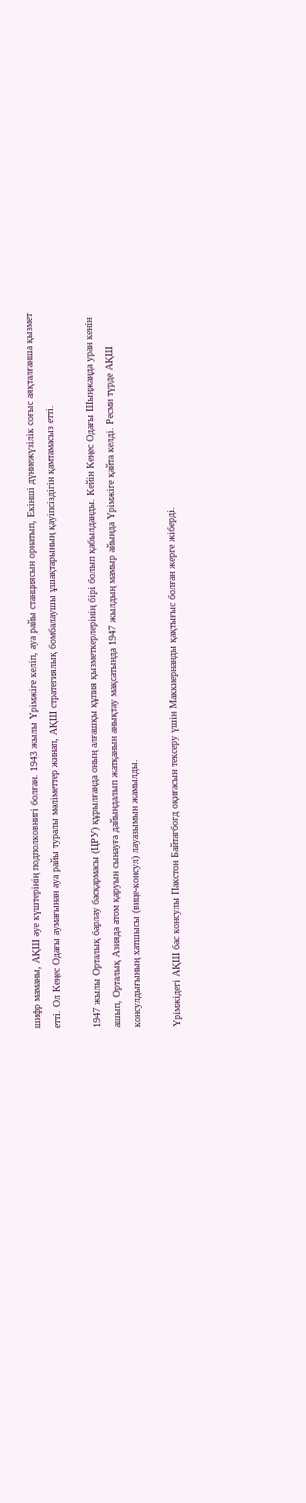шифр маманы, АҚШ әуе күштерінің подполковнигі болған. 1943 жылы Үрімжіге келіп, ауа райы станциясын орнатып, Екінші дүниежүзілік соғыс аяқталғанша қызмет етті. Ол Кеңес Одағы аумағынан ауа райы туралы мәліметтер жинап, АҚШ стратегиялық бомбалаушы ұшақтарының қауіпсіздігін қамтамасыз етті.

1947 жылы Орталық барлау басқармасы (ЦРУ) құрылғанда оның алғашқы құпия қызметкерлерінің бірі болып қабылданды. Кейін Кеңес Одағы Шыңжаңда уран кенін ашып, Орталық Азияда атом қаруын сынауға дайындалып жатқанын анықтау мақсатында 1947 жылдың мамыр айында Үрімжіге қайта келді. Ресми түрде АҚШ консулдығының хатшысы (вице-консул) лауазымын жамылды.

Үрімжідегі АҚШ бас консулы Пакстон Байтагбогд оқиғасын тексеру үшін Маккиернанды қақтығыс болған жерге жіберді.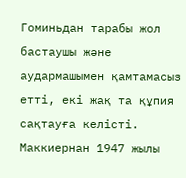Гоминьдан тарабы жол бастаушы және аудармашымен қамтамасыз етті, екі жақ та құпия сақтауға келісті. Маккиернан 1947 жылы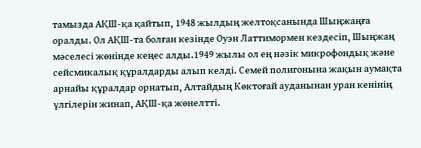тамызда АҚШ-қа қайтып, 1948 жылдың желтоқсанында Шыңжаңға оралды. Ол АҚШ-та болған кезінде Оуэн Латтимормен кездесіп, Шыңжаң мәселесі жөнінде кеңес алды.1949 жылы ол ең нәзік микрофондық және сейсмикалық құралдарды алып келді. Семей полигонына жақын аумақта арнайы құралдар орнатып, Алтайдың Көктоғай ауданынан уран кенінің үлгілерін жинап, АҚШ-қа жөнелтті.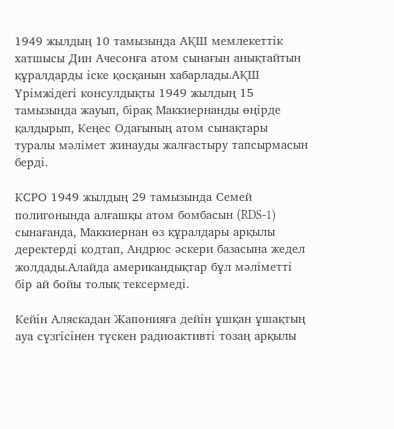1949 жылдың 10 тамызында АҚШ мемлекеттік хатшысы Дин Ачесонға атом сынағын анықтайтын құралдарды іске қосқанын хабарлады.АҚШ Үрімжідегі консулдықты 1949 жылдың 15 тамызында жауып, бірақ Маккиернанды өңірде қалдырып, Кеңес Одағының атом сынақтары туралы мәлімет жинауды жалғастыру тапсырмасын берді.

КСРО 1949 жылдың 29 тамызында Семей полигонында алғашқы атом бомбасын (RDS-1) сынағанда, Маккиернан өз құралдары арқылы деректерді кодтап, Андрюс әскери базасына жедел жолдады.Алайда американдықтар бұл мәліметті бір ай бойы толық тексермеді.

Кейін Аляскадан Жапонияға дейін ұшқан ұшақтың ауа сүзгісінен түскен радиоактивті тозаң арқылы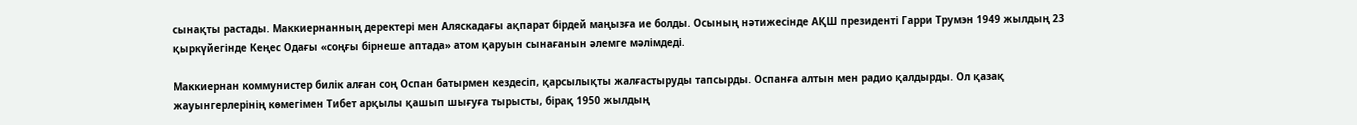сынақты растады. Маккиернанның деректері мен Аляскадағы ақпарат бірдей маңызға ие болды. Осының нәтижесінде АҚШ президенті Гарри Трумэн 1949 жылдың 23 қыркүйегінде Кеңес Одағы «соңғы бірнеше аптада» атом қаруын сынағанын әлемге мәлімдеді.

Маккиернан коммунистер билік алған соң Оспан батырмен кездесіп, қарсылықты жалғастыруды тапсырды. Оспанға алтын мен радио қалдырды. Ол қазақ жауынгерлерінің көмегімен Тибет арқылы қашып шығуға тырысты, бірақ 1950 жылдың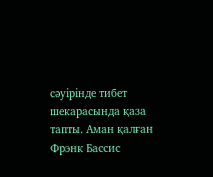сәуірінде тибет шекарасында қаза тапты. Аман қалған Фрэнк Бассис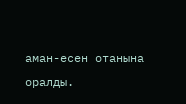аман-есен отанына оралды.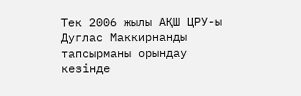Тек 2006 жылы АҚШ ЦРУ-ы Дуглас Маккирнанды тапсырманы орындау кезінде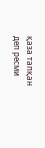қаза тапқан деп ресми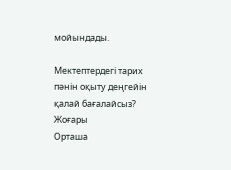мойындады.

Мектептердегі тарих пәнін оқыту деңгейін қалай бағалайсыз?
Жоғары
Орташа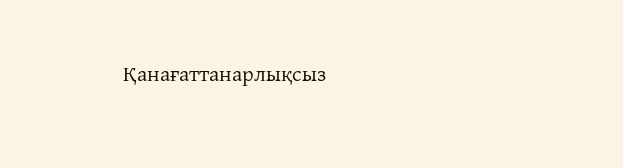Қанағаттанарлықсыз